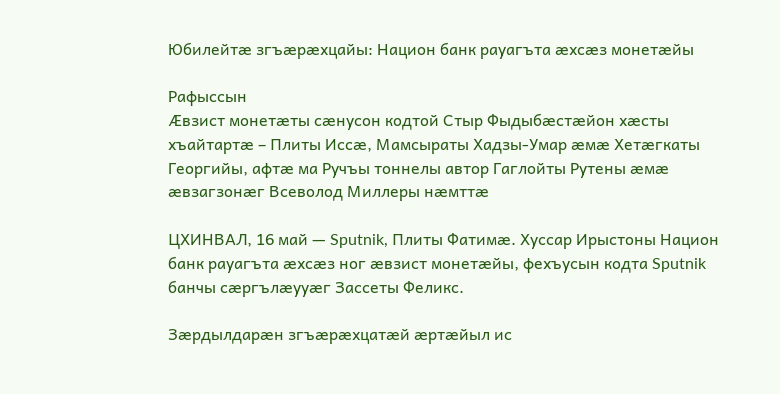Юбилейтæ згъæрæхцайы: Национ банк рауагъта æхсæз монетæйы

Рафыссын
Æвзист монетæты сæнусон кодтой Стыр Фыдыбæстæйон хæсты хъайтартæ – Плиты Иссæ, Мамсыраты Хадзы-Умар æмæ Хетæгкаты Георгийы, афтæ ма Ручъы тоннелы автор Гаглойты Рутены æмæ æвзагзонæг Всеволод Миллеры нæмттæ

ЦХИНВАЛ, 16 май — Sputnik, Плиты Фатимæ. Хуссар Ирыстоны Национ банк рауагъта æхсæз ног æвзист монетæйы, фехъусын кодта Sputnik банчы сæргълæууæг Зассеты Феликс.

Зæрдылдарæн згъæрæхцатæй æртæйыл ис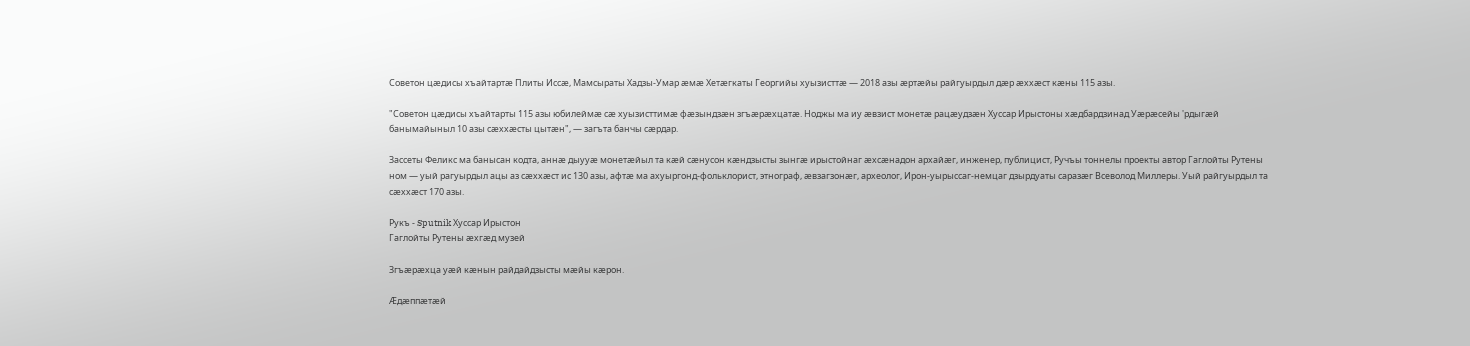Советон цæдисы хъайтартæ Плиты Иссæ, Мамсыраты Хадзы-Умар æмæ Хетæгкаты Георгийы хуызисттæ — 2018 азы æртæйы райгуырдыл дæр æххæст кæны 115 азы.

"Советон цæдисы хъайтарты 115 азы юбилеймæ сæ хуызисттимæ фæзындзæн згъæрæхцатæ. Ноджы ма иу æвзист монетæ рацæудзæн Хуссар Ирыстоны хæдбардзинад Уæрæсейы 'рдыгæй банымайыныл 10 азы сæххæсты цытæн", — загъта банчы сæрдар.

Зассеты Феликс ма банысан кодта, аннæ дыууæ монетæйыл та кæй сæнусон кæндзысты зынгӕ ирыстойнаг ӕхсæнадон архайæг, инженер, публицист, Ручъы тоннелы проекты автор Гаглойты Рутены ном — уый рагуырдыл ацы аз сæххæст ис 130 азы, афтæ ма ахуыргонд-фольклорист, этнограф, æвзагзонæг, археолог, Ирон-уырыссаг-немцаг дзырдуаты саразæг Всеволод Миллеры. Уый райгуырдыл та сæххæст 170 азы.

Рукъ - Sputnik Хуссар Ирыстон
Гаглойты Рутены æхгæд музей

Згъæрæхца уæй кæнын райдайдзысты мæйы кæрон.

Æдæппæтæй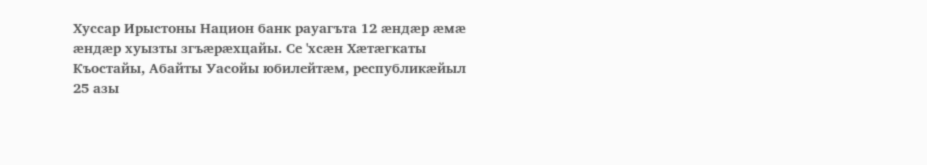Хуссар Ирыстоны Национ банк рауагъта 12 æндæр æмæ æндæр хуызты згъæрæхцайы. Се 'хсæн Хӕтӕгкаты Къостайы, Абайты Уасойы юбилейтӕм, республикӕйыл 25 азы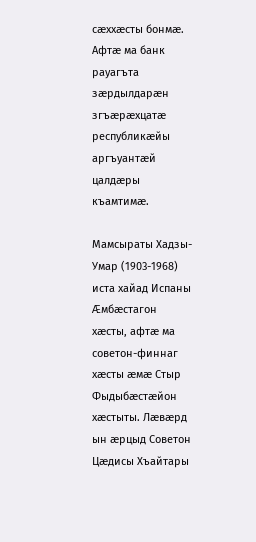сӕххӕсты бонмӕ. Афтæ ма банк рауагъта зӕрдылдарӕн згъӕрӕхцатӕ республикӕйы аргъуантӕй цалдӕры къамтимæ.

Мамсыраты Хадзы-Умар (1903-1968) иста хайад Испаны Ӕмбӕстагон хӕсты, афтӕ ма советон-финнаг хӕсты ӕмӕ Стыр Фыдыбӕстӕйон хӕстыты. Лӕвӕрд ын ӕрцыд Советон Цӕдисы Хъайтары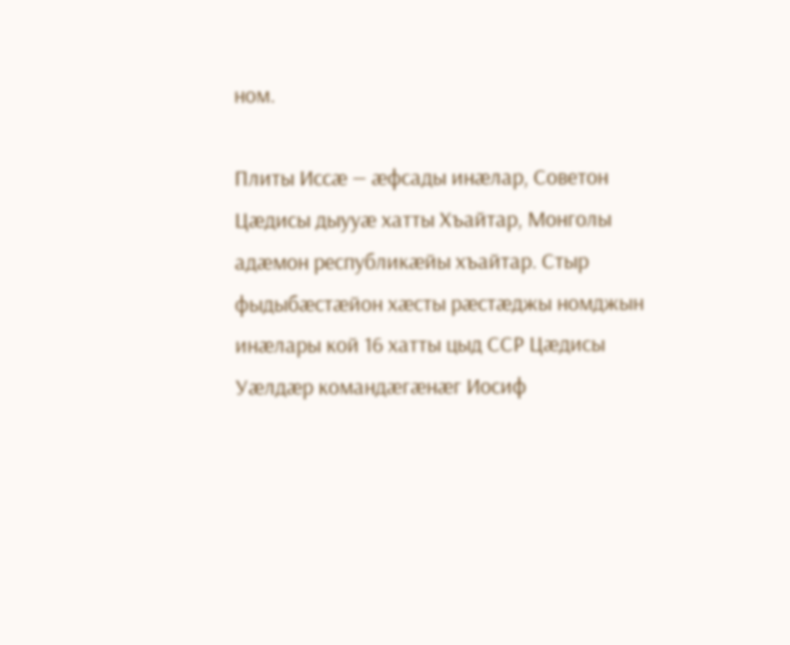ном.

Плиты Иссӕ — ӕфсады инӕлар, Советон Цӕдисы дыууӕ хатты Хъайтар, Монголы адӕмон республикӕйы хъайтар. Стыр фыдыбӕстӕйон хӕсты рӕстӕджы номджын инӕлары кой 16 хатты цыд ССР Цӕдисы Уӕлдӕр командӕгӕнӕг Иосиф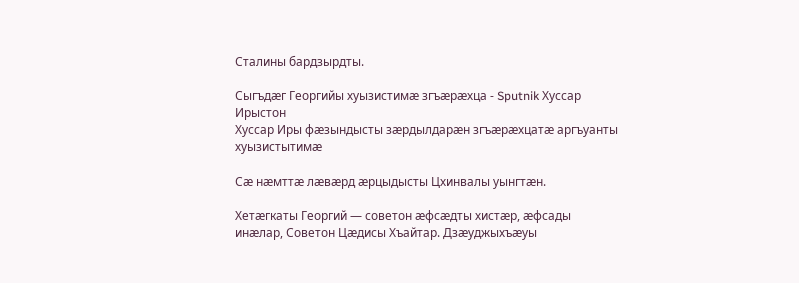Сталины бардзырдты.

Сыгъдæг Георгийы хуызистимæ згъæрæхца - Sputnik Хуссар Ирыстон
Хуссар Иры фæзындысты зæрдылдарæн згъæрæхцатæ аргъуанты хуызистытимæ

Сӕ нӕмттӕ лӕвӕрд ӕрцыдысты Цхинвалы уынгтӕн.

Хетӕгкаты Георгий — советон ӕфсӕдты хистӕр, ӕфсады инӕлар, Советон Цӕдисы Хъайтар. Дзӕуджыхъӕуы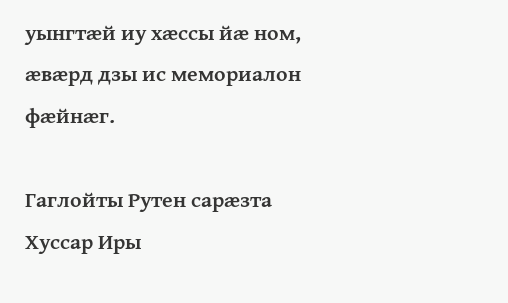уынгтӕй иу хӕссы йӕ ном, ӕвӕрд дзы ис мемориалон фӕйнӕг.

Гаглойты Рутен сарæзта Хуссар Иры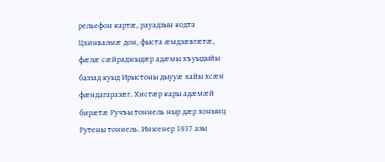рельефон картæ, рауадзын кодта Цхинвалмæ дон, фыста æмдзæвгæтæ, фæлæ сæйраджыдæр адæмы хъуыдыйы баззад куыд Ирыстоны дыууæ хайы хсæн фæндагаразæг. Хистæр кары адæмæй бирæтæ Ручъы тоннель ныр дæр хонынц Рутены тоннель. Инженер 1937 азы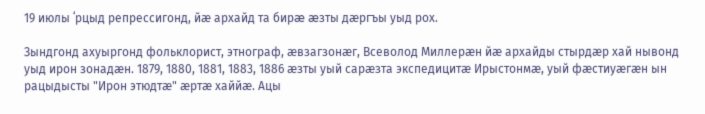19 июлы ʻрцыд репрессигонд, йæ архайд та бирæ æзты дæргъы уыд рох.

Зындгонд ахуыргонд фольклорист, этнограф, æвзагзонæг, Всеволод Миллерæн йæ архайды стырдæр хай нывонд уыд ирон зонадæн. 1879, 1880, 1881, 1883, 1886 æзты уый сарæзта экспедицитæ Ирыстонмæ, уый фæстиуæгæн ын рацыдысты "Ирон этюдтæ" æртæ хаййæ. Ацы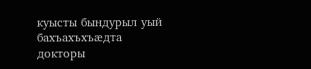куысты бындурыл уый бахъахъхъæдта докторы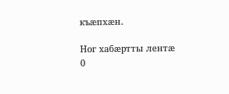къæпхæн.

Ног хабӕртты лентӕ
0